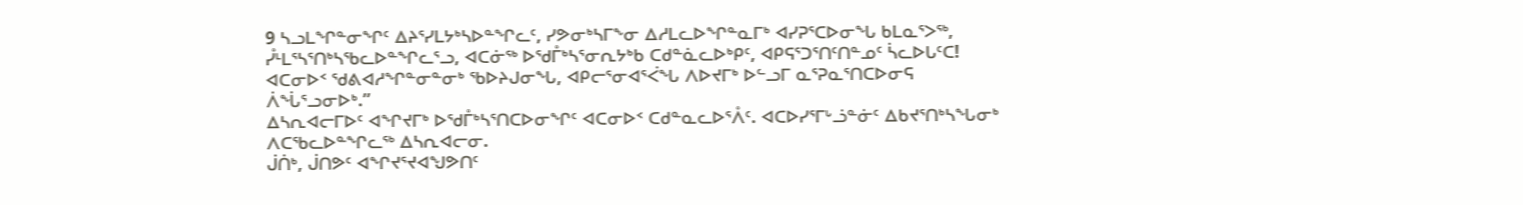9 ᓴᓗᒪᖏᓐᓂᖏᑦ ᐃᔨᕐᓯᒪᔭᒃᓴᐅᓐᖏᓚᑦ, ᓯᕗᓂᒃᓴᒥᖕᓂ ᐃᓱᒪᓚᐅᖏᓐᓇᒥᒃ ᐊᓯᕈᕐᑕᐅᓂᖓ ᑲᒪᓇᕐᐳᖅ, ᓮᒻᒪᕐᓴᕐᑎᒃᓴᖃᓚᐅᓐᖏᓚᕐᓗ, ᐊᑕᓃᖅ ᐅᖁᒤᒃᓴᕐᓂᕆᔭᒃᑲ ᑕᑯᓐᓈᓚᐅᒃᑭᑦ, ᐊᑭᕋᕐᑐᕐᑎᑦᑎᓐᓄᑦ ᓵᓚᐅᒐᑦᑕ!
ᐊᑕᓂᐅᑉ ᖁᕕᐊᓱᖏᓐᓂᓐᓂᒃ ᖃᐅᔨᒍᓂᖓ, ᐊᑭᓕᕐᓂᐊᕐᐹᖓ ᐱᐅᔪᒥᒃ ᐅᓪᓗᒥ ᓇᕐᕈᓇᕐᑎᑕᐅᓂᕋ ᐲᖔᕐᓗᓂᐅᒃ.”
ᐃᓴᕆᐊᓕᒥᐅᑦ ᐊᖏᔪᒥᒃ ᐅᖁᒤᒃᓴᕐᑎᑕᐅᓂᖏᑦ ᐊᑕᓂᐅᑉ ᑕᑯᓐᓇᓚᐅᕐᐰᑦ. ᐊᑕᐅᓯᕐᒥᒡᓘᓐᓃᑦ ᐃᑲᔪᕐᑎᒃᓴᖓᓂᒃ ᐱᑕᖃᓚᐅᓐᖏᓚᖅ ᐃᓴᕆᐊᓕᓂ.
ᒎᑏᒃ, ᒎᑎᕗᑦ ᐊᖏᔪᕐᔪᐊᖑᕗᑎᑦ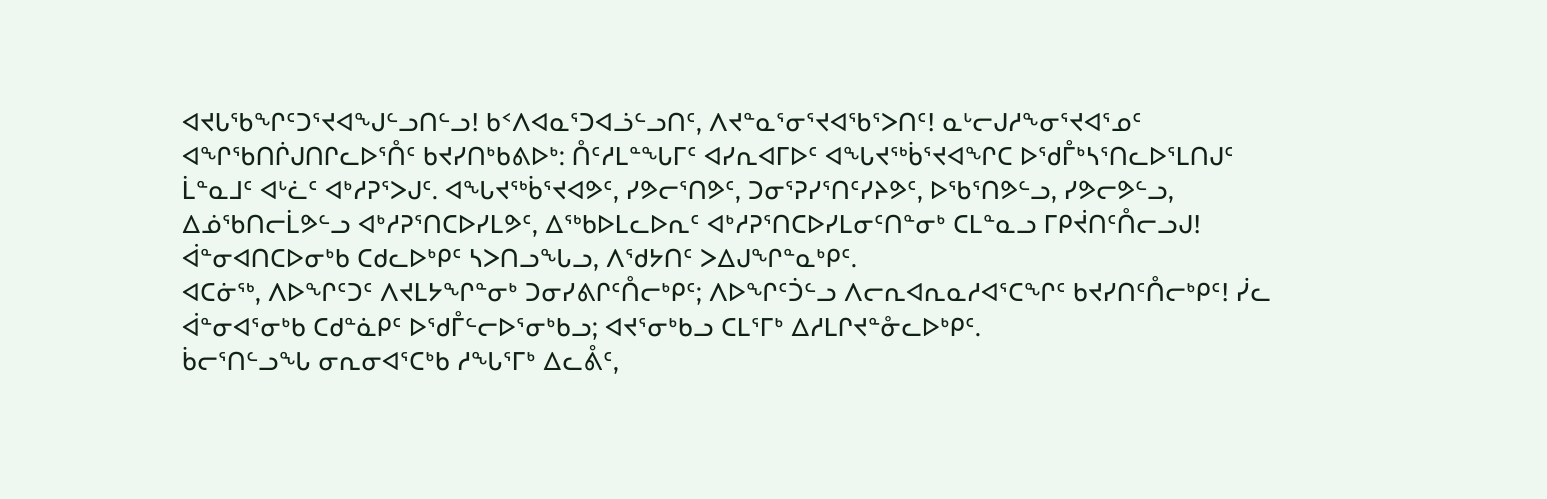ᐊᔪᒐᖃᖏᑦᑐᕐᔪᐊᖑᓪᓗᑎᓪᓗ! ᑲᑉᐱᐊᓇᕐᑐᐊᓘᓪᓗᑎᑦ, ᐱᔪᓐᓇᕐᓂᕐᔪᐊᖃᕐᐳᑎᑦ! ᓇᒡᓕᒍᓱᖕᓂᕐᔪᐊᕐᓄᑦ ᐊᖏᖃᑎᒌᒍᑎᒋᓚᐅᕐᑍᑦ ᑲᔪᓯᑎᒃᑲᕕᐅᒃ: ᑍᑦᓱᒪᓐᖓᒥᑦ ᐊᓯᕆᐊᒥᐅᑦ ᐊᖓᔪᖅᑳᕐᔪᐊᖏᑕ ᐅᖁᒤᒃᓴᕐᑎᓚᐅᕐᒪᑎᒍᑦ ᒫᓐᓇᒧᑦ ᐊᒡᓛᑦ ᐊᒃᓱᕈᕐᐳᒍᑦ. ᐊᖓᔪᖅᑳᕐᔪᐊᕗᑦ, ᓯᕗᓕᕐᑎᕗᑦ, ᑐᓂᕐᕈᓯᕐᑎᑦᓯᔨᕗᑦ, ᐅᖃᕐᑎᕗᓪᓗ, ᓯᕗᓕᕗᓪᓗ, ᐃᓅᖃᑎᓕᒫᕗᓪᓗ ᐊᒃᓱᕈᕐᑎᑕᐅᓯᒪᕗᑦ, ᐃᖅᑲᐅᒪᓚᐅᕆᑦ ᐊᒃᓱᕈᕐᑎᑕᐅᓯᒪᓂᑦᑎᓐᓂᒃ ᑕᒪᓐᓇᓗ ᒥᑭᔫᑎᑦᑍᓕᓗᒍ!
ᐋᓐᓂᐊᑎᑕᐅᓂᒃᑲ ᑕᑯᓚᐅᒃᑭᑦ ᓴᐳᑎᓗᖓᓗ, ᐱᖁᔭᑎᑦ ᐳᐃᒍᖏᓐᓇᒃᑭᑦ.
ᐊᑕᓃᖅ, ᐱᐅᖏᑦᑐᑦ ᐱᔪᒪᔭᖏᓐᓂᒃ ᑐᓂᓯᕕᒋᑦᑍᓕᒃᑭᑦ; ᐱᐅᖏᑦᑑᓪᓗ ᐱᓕᕆᐊᕆᓇᓱᐊᕐᑕᖏᑦ ᑲᔪᓯᑎᑦᑍᓕᒃᑭᑦ! ᓰᓚ
ᐋᓐᓂᐊᕐᓂᒃᑲ ᑕᑯᓐᓈᑭᑦ ᐅᖁᒤᓪᓕᐅᕐᓂᒃᑲᓗ; ᐊᔪᕐᓂᒃᑲᓗ ᑕᒪᕐᒥᒃ ᐃᓱᒪᒋᔪᓐᓁᓚᐅᒃᑭᑦ.
ᑳᓕᕐᑎᓪᓗᖓ ᓂᕆᓂᐊᕐᑕᒃᑲ ᓱᖓᕐᒥᒃ ᐃᓚᕔᑦ,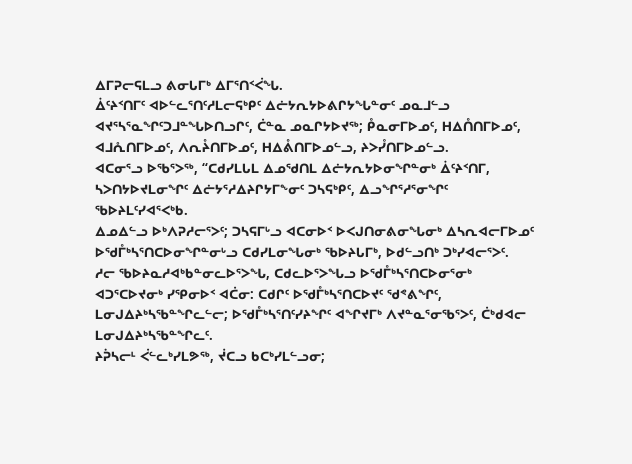ᐃᒥᕈᓕᕋᒪᓗ ᕕᓂᒐᒥᒃ ᐃᒥᕐᑎᑉᐹᖓ.
ᐄᑦᔨᑉᑎᒥᑦ ᐊᐅᓪᓚᕐᑎᑦᓱᒪᓕᕋᒃᑭᑦ ᐃᓖᔭᕆᔭᐅᕕᒋᔭᖓᓐᓂᑦ ᓄᓇᒧᓪᓗ ᐊᔪᕐᓴᕐᓇᖏᑦᑐᒧᓐᖓᐅᑎᓗᒋᑦ, ᑖᓐᓇ ᓄᓇᒋᔭᐅᔪᖅ; ᑬᓇᓂᒥᐅᓄᑦ, ᕼᐃᑍᑎᒥᐅᓄᑦ, ᐊᒧᕅᑎᒥᐅᓄᑦ, ᐱᕆᔧᑎᒥᐅᓄᑦ, ᕼᐃᕔᑎᒥᐅᓄᓪᓗ, ᔨᐳᓮᑎᒥᐅᓄᓪᓗ.
ᐊᑕᓂᕐᓗ ᐅᖃᕐᐳᖅ, “ᑕᑯᓯᒪᒐᒪ ᐃᓄᖁᑎᒪ ᐃᓖᔭᕆᔭᐅᓂᖏᓐᓂᒃ ᐄᑦᔨᑉᑎᒥ, ᓴᐳᑎᔭᐅᔪᒪᓂᖏᑦ ᐃᓖᔭᕐᓱᐃᔨᒋᔭᒥᖕᓂᑦ ᑐᓴᕋᒃᑭᑦ, ᐃᓗᖏᕐᓱᕐᓂᖏᑦ ᖃᐅᔨᒪᑦᓯᐊᕐᐸᒃᑲ.
ᐃᓄᐃᓪᓗ ᐅᒃᐱᕈᓱᓕᕐᐳᑦ; ᑐᓴᕋᒥᒡᓗ ᐊᑕᓂᐅᑉ ᐅᐸᒍᑎᓂᕕᓂᖓᓂᒃ ᐃᓴᕆᐊᓕᒥᐅᓄᑦ ᐅᖁᒤᒃᓴᕐᑎᑕᐅᓂᖏᓐᓂᒡᓗ ᑕᑯᓯᒪᓂᖓᓂᒃ ᖃᐅᔨᒐᒥᒃ, ᐅᑯᓪᓗᑎᒃ ᑐᒃᓯᐊᓕᕐᐳᑦ.
ᓱᓕ ᖃᐅᔨᓇᓱᐊᒃᑲᓐᓂᓚᐅᕐᐳᖓ, ᑕᑯᓚᐅᕐᐳᖓᓗ ᐅᖁᒤᒃᓴᕐᑎᑕᐅᓂᕐᓂᒃ ᐊᑐᕐᑕᐅᔪᓂᒃ ᓯᕿᓂᐅᑉ ᐊᑖᓂ: ᑕᑯᒋᑦ ᐅᖁᒤᒃᓴᕐᑎᑕᐅᔪᑦ ᖁᕝᕕᖏᑦ, ᒪᓂᒍᐃᔨᒃᓴᖃᓐᖏᓚᓪᓕ; ᐅᖁᒤᒃᓴᕐᑎᑦᓯᔨᖏᑦ ᐊᖏᔪᒥᒃ ᐱᔪᓐᓇᕐᓂᖃᕐᐳᑦ, ᑖᒃᑯᐊᓕ ᒪᓂᒍᐃᔨᒃᓴᖃᓐᖏᓚᑦ.
ᔨᕉᓴᓕᒻ ᐹᓪᓚᒃᓯᒪᕗᖅ, ᔫᑕᓗ ᑲᑕᒃᓯᒪᓪᓗᓂ;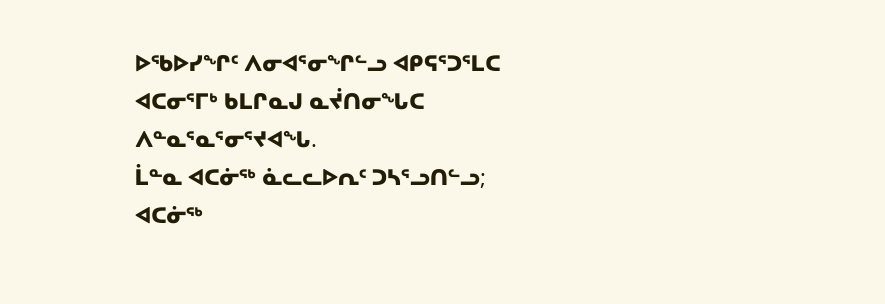ᐅᖃᐅᓯᖏᑦ ᐱᓂᐊᕐᓂᖏᓪᓗ ᐊᑭᕋᕐᑐᕐᒪᑕ ᐊᑕᓂᕐᒥᒃ ᑲᒪᒋᓇᒍ ᓇᔫᑎᓂᖓᑕ ᐱᓐᓇᕐᓇᕐᓂᕐᔪᐊᖓ.
ᒫᓐᓇ ᐊᑕᓃᖅ ᓈᓚᓚᐅᕆᑦ ᑐᓴᕐᓗᑎᓪᓗ; ᐊᑕᓃᖅ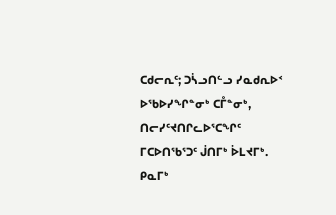ᑕᑯᓕᕆᑦ; ᑐᓵᓗᑎᓪᓗ ᓯᓇᑯᕆᐅᑉ ᐅᖃᐅᓯᖏᓐᓂᒃ ᑕᒤᓐᓂᒃ, ᑎᓕᓯᑦᔪᑎᒋᓚᐅᕐᑕᖏᑦ ᒥᑕᐅᑎᖃᕐᑐᑦ ᒎᑎᒥᒃ ᐆᒪᔪᒥᒃ.
ᑭᓇᒥᒃ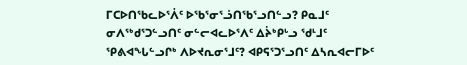ᒥᑕᐅᑎᖃᓚᐅᕐᐲᑦ ᐅᖃᕐᓂᕐᓘᑎᖃᕐᓗᑎᓪᓗ? ᑭᓇᒧᑦ ᓂᐱᖅᑯᕐᑐᓪᓗᑎᑦ ᓂᓪᓕᐊᓚᐅᕐᐱᑦ ᐃᔩᒃᑭᒡᓗ ᖁᒻᒧᑦ ᕿᕕᐊᖓᓪᓗᒋᒃ ᐱᐅᔪᕆᓂᕐᒧᑦ? ᐊᑭᕋᕐᑐᕐᓗᑎᑦ ᐃᓴᕆᐊᓕᒥᐅᑦ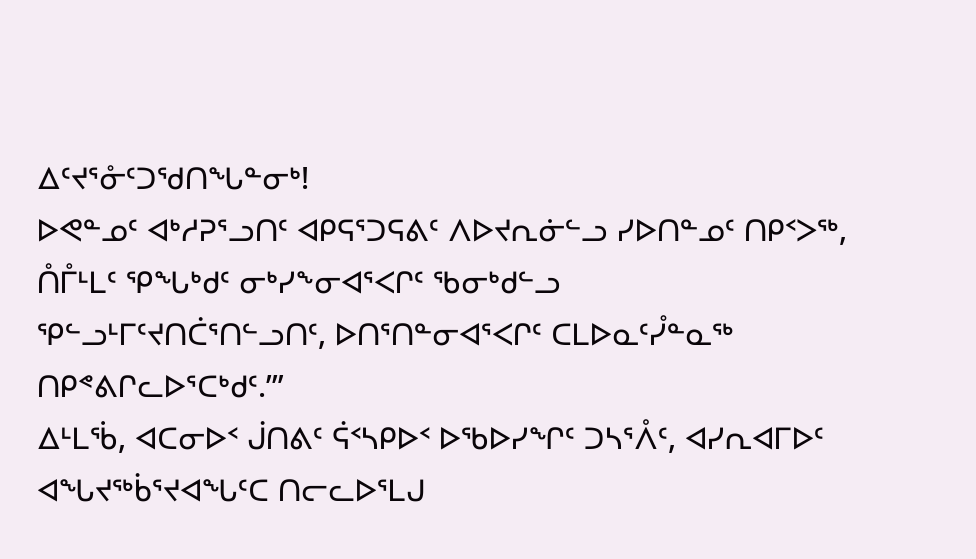ᐃᑦᔪᕐᓁᑦᑐᖁᑎᖓᓐᓂᒃ!
ᐅᕙᓐᓄᑦ ᐊᒃᓱᕈᕐᓗᑎᑦ ᐊᑭᕋᕐᑐᕋᕕᑦ ᐱᐅᔪᕆᓃᓪᓗ ᓯᐅᑎᓐᓄᑦ ᑎᑭᑉᐳᖅ, ᑍᒤᒻᒪᑦ ᕿᖓᒃᑯᑦ ᓂᒃᓯᖕᓂᐊᕐᐸᒋᑦ ᖃᓂᒃᑯᓪᓗ ᕿᓪᓗᒻᒥᑦᔪᑎᑖᕐᑎᓪᓗᑎᑦ, ᐅᑎᕐᑎᓐᓂᐊᕐᐸᒋᑦ ᑕᒪᐅᓇᑦᓮᓐᓇᖅ ᑎᑭᕝᕕᒋᓚᐅᕐᑕᒃᑯᑦ.’”
ᐃᒻᒪᖄ, ᐊᑕᓂᐅᑉ ᒎᑎᕕᑦ ᕌᑉᓴᑭᐅᑉ ᐅᖃᐅᓯᖏᑦ ᑐᓴᕐᐰᑦ, ᐊᓯᕆᐊᒥᐅᑦ ᐊᖓᔪᖅᑳᕐᔪᐊᖓᑦᑕ ᑎᓕᓚᐅᕐᒪᒍ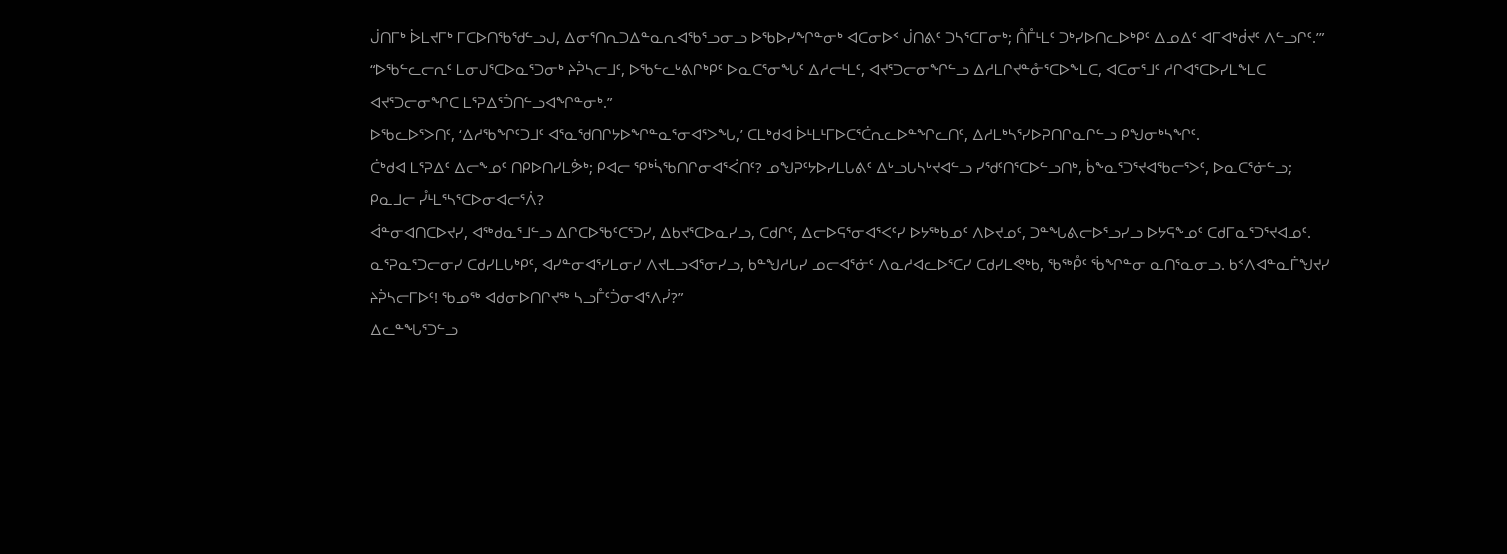ᒎᑎᒥᒃ ᐆᒪᔪᒥᒃ ᒥᑕᐅᑎᖃᖁᓪᓗᒍ, ᐃᓂᕐᑎᕆᑐᐃᓐᓇᕆᐊᖃᕐᓗᓂᓗ ᐅᖃᐅᓯᖏᓐᓂᒃ ᐊᑕᓂᐅᑉ ᒎᑎᕕᑦ ᑐᓴᕐᑕᒥᓂᒃ; ᑍᒤᒻᒪᑦ ᑐᒃᓯᐅᑎᓚᐅᒃᑭᑦ ᐃᓄᐃᑦ ᐊᒥᐊᒃᑰᔪᑦ ᐱᓪᓗᒋᑦ.’”
“ᐅᖃᓪᓚᓕᕆᑦ ᒪᓂᒍᕐᑕᐅᓇᕐᑐᓂᒃ ᔨᕉᓴᓕᒧᑦ, ᐅᖃᓪᓚᒡᕕᒋᒃᑭᑦ ᐅᓇᑕᕐᓂᖓᑦ ᐃᓱᓕᒻᒪᑦ, ᐊᔪᕐᑐᓕᓂᖏᓪᓗ ᐃᓱᒪᒋᔪᓐᓁᕐᑕᐅᖕᒪᑕ, ᐊᑕᓂᕐᒧᑦ ᓱᒋᐊᕐᑕᐅᓯᒪᖕᒪᑕ ᐊᔪᕐᑐᓕᓂᖏᑕ ᒪᕐᕈᐃᕐᑑᑎᓪᓗᐊᖏᓐᓂᒃ.”
ᐅᖃᓚᐅᕐᐳᑎᑦ, ‘ᐃᓱᖃᖏᑦᑐᒧᑦ ᐊᕐᓇᖁᑎᒋᔭᐅᖏᓐᓇᕐᓂᐊᕐᐳᖓ,’ ᑕᒪᒃᑯᐊ ᐆᒻᒪᒻᒥᐅᑕᕐᑖᕆᓚᐅᓐᖏᓚᑎᑦ, ᐃᓱᒪᒃᓴᕐᓯᐅᕈᑎᒋᓇᒋᓪᓗ ᑭᖑᓂᒃᓴᖏᑦ.
ᑖᒃᑯᐊ ᒪᕐᕈᐃᑦ ᐃᓕᖕᓄᑦ ᑎᑭᐅᑎᓯᒪᕘᒃ; ᑭᐊᓕ ᕿᒃᓵᖃᑎᒋᓂᐊᕐᐹᑎᑦ? ᓄᖑᕈᑦᔭᐅᓯᒪᒐᕕᑦ ᐃᒡᓗᒐᓴᒡᔪᐊᓪᓗ ᓯᖁᑦᑎᕐᑕᐅᓪᓗᑎᒃ, ᑳᖕᓇᕐᑐᕐᔪᐊᖃᓕᕐᐳᑦ, ᐅᓇᑕᕐᓃᓪᓗ; ᑭᓇᒧᓕ ᓮᒻᒪᕐᓴᕐᑕᐅᓂᐊᓕᕐᐲ?
ᐋᓐᓂᐊᑎᑕᐅᔪᓯ, ᐊᖅᑯᓇᕐᒧᓪᓗ ᐃᒋᑕᐅᖃᑦᑕᕐᑐᓯ, ᐃᑲᔪᕐᑕᐅᓇᓯᓗ, ᑕᑯᒋᑦ, ᐃᓕᐅᕋᕐᓂᐊᕐᐸᑦᓯ ᐅᔭᖅᑲᓄᑦ ᐱᐅᔪᓄᑦ, ᑐᓐᖓᕕᓕᐅᕐᓗᓯᓗ ᐅᔭᕋᖕᓄᑦ ᑕᑯᒥᓇᕐᑐᕐᔪᐊᓄᑦ.
ᓇᕐᕈᓇᕐᑐᓕᓂᓯ ᑕᑯᓯᒪᒐᒃᑭᑦ, ᐊᓯᓐᓂᐊᕐᓯᒪᓂᓯ ᐱᔪᒪᓗᐊᕐᓂᓯᓗ, ᑲᓐᖑᓱᒐᓯ ᓄᓕᐊᕐᓃᑦ ᐱᓇᓱᐊᓚᐅᕐᑕᓯ ᑕᑯᓯᒪᕙᒃᑲ, ᖃᖅᑬᑦ ᖄᖏᓐᓂ ᓇᑎᕐᓇᓂᓗ. ᑲᑉᐱᐊᓐᓇᒦᖑᔪᓯ ᔨᕉᓴᓕᒥᐅᑦ! ᖃᓄᖅ ᐊᑯᓂᐅᑎᒋᔪᖅ ᓴᓗᒤᑦᑑᓂᐊᕐᐱᓰ?”
ᐃᓚᓐᖓᕐᑐᓪᓗ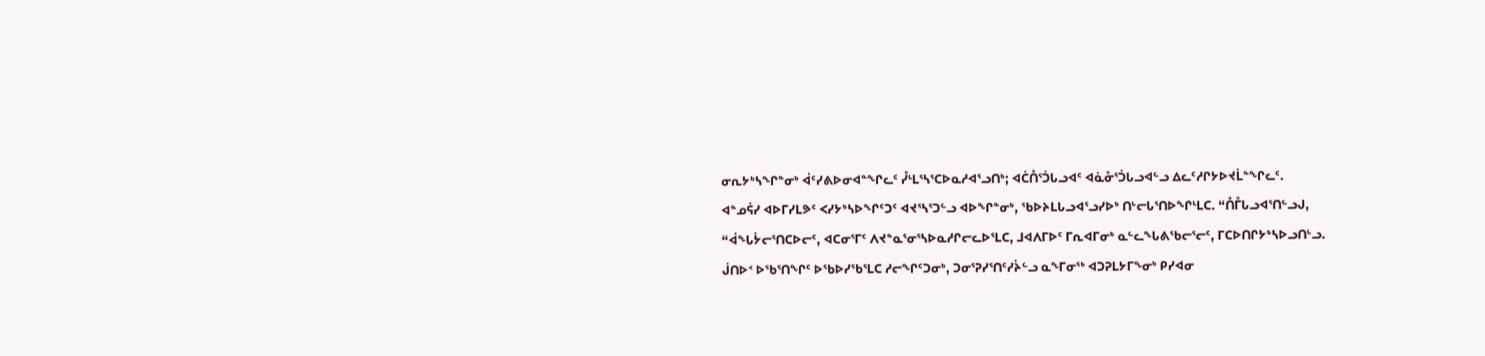ᓂᕆᔭᒃᓴᖏᓐᓂᒃ ᐋᑦᓯᕕᐅᓂᐊᓐᖏᓚᑦ ᓮᒻᒪᕐᓴᕐᑕᐅᓇᓱᐊᕐᓗᑎᒃ; ᐊᑖᑍᕐᑑᒐᓗᐊᑦ ᐊᓈᓁᕐᑑᒐᓗᐊᓪᓗ ᐃᓚᑦᓱᒋᔭᐅᔪᒫᓐᖏᓚᑦ.
ᐊᓐᓄᕌᓯ ᐊᐅᒥᓯᒪᕗᑦ ᐸᓯᔭᒃᓴᐅᖏᑦᑐᑦ ᐊᔪᕐᓴᕐᑐᓪᓗ ᐊᐅᖏᓐᓂᒃ, ᖃᐅᔨᒪᒐᓗᐊᕐᓗᓯᐅᒃ ᑎᒡᓕᒐᕐᑎᐅᖏᒻᒪᑕ. “ᑍᒤᒐᓗᐊᕐᑎᓪᓗᒍ,
“ᐋᖓᔮᓕᕐᑎᑕᐅᓕᑦ, ᐊᑕᓂᕐᒥᑦ ᐱᔪᓐᓇᕐᓂᕐᓴᐅᓇᓱᒋᓕᓚᐅᕐᒪᑕ, ᒧᐊᐱᒥᐅᑦ ᒥᕆᐊᒥᓂᒃ ᓇᓪᓚᖓᕕᖃᓕᕐᓕᑦ, ᒥᑕᐅᑎᒋᔭᒃᓴᐅᓗᑎᒡᓗ.
ᒎᑎᐅᑉ ᐅᖃᕐᑎᖏᑦ ᐅᖃᐅᓯᖃᕐᒪᑕ ᓱᓕᖏᑦᑐᓂᒃ, ᑐᓂᕐᕈᓯᕐᑎᑦᓯᔩᓪᓗ ᓇᖕᒥᓂᖅ ᐊᑐᕈᒪᔭᒥᖕᓂᒃ ᑭᓯᐊᓂ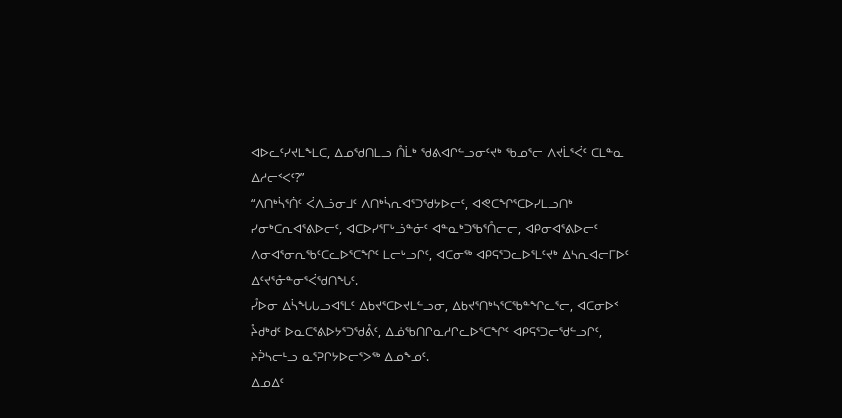ᐊᐅᓚᑦᓯᔪᒪᖕᒪᑕ, ᐃᓄᖁᑎᒪᓗ ᑍᒫᒃ ᖁᕕᐊᒋᓪᓗᓂᑦᔪᒃ ᖃᓄᕐᓕ ᐱᔪᒫᕐᐹᑦ ᑕᒪᓐᓇ ᐃᓱᓕᑉᐸᑦ?”
“ᐱᑎᒃᓵᕐᑏᑦ ᐹᐱᓘᓂᒧᑦ ᐱᑎᒃᓵᕆᐊᕐᑐᖁᔭᐅᓕᑦ, ᐊᕙᑕᖏᕐᑕᐅᓯᒪᓗᑎᒃ ᓯᓂᒃᑕᕆᐊᕐᕕᐅᓕᑦ, ᐊᑕᐅᓯᕐᒥᒡᓘᓐᓃᑦ ᐊᓐᓇᒃᑐᖃᕐᑍᓕᓕ, ᐊᑭᓂᐊᕐᕕᐅᓕᑦ ᐱᓂᐊᕐᓂᕆᖃᑦᑕᓚᐅᕐᑕᖏᑦ ᒪᓕᒡᓗᒋᑦ, ᐊᑕᓂᖅ ᐊᑭᕋᕐᑐᓚᐅᕐᒪᑦᔪᒃ ᐃᓴᕆᐊᓕᒥᐅᑦ ᐃᑦᔪᕐᓁᓐᓂᕐᐹᖁᑎᖓᑦ.
ᓮᐅᓂ ᐃᓵᖓᒐᓗᐊᕐᒪᑦ ᐃᑲᔪᕐᑕᐅᔪᒪᓪᓗᓂ, ᐃᑲᔪᕐᑎᒃᓴᕐᑕᖃᓐᖏᓚᕐᓕ, ᐊᑕᓂᐅᑉ ᔧᑯᒃᑯᑦ ᐅᓇᑕᕐᕕᐅᔭᕐᑐᖁᕔᑦ, ᐃᓅᖃᑎᒋᓇᓱᒋᓚᐅᕐᑕᖏᑦ ᐊᑭᕋᕐᑐᓕᖁᓪᓗᒋᑦ, ᔨᕉᓴᓕᒻᓗ ᓇᕐᕈᒋᔭᐅᓕᕐᐳᖅ ᐃᓄᖕᓄᑦ.
ᐃᓄᐃᑦ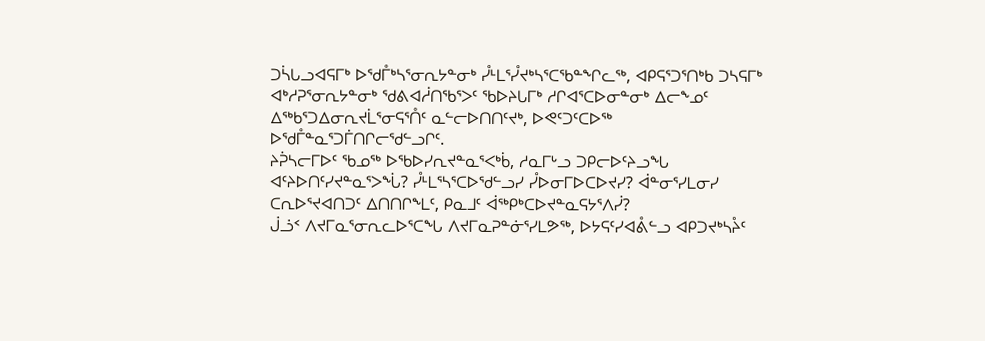ᑐᓵᒐᓗᐊᕋᒥᒃ ᐅᖁᒤᒃᓴᕐᓂᕆᔭᓐᓂᒃ ᓮᒻᒪᕐᓮᔪᒃᓴᕐᑕᖃᓐᖏᓚᖅ, ᐊᑭᕋᕐᑐᕐᑎᒃᑲ ᑐᓴᕋᒥᒃ ᐊᒃᓱᕈᕐᓂᕆᔭᓐᓂᒃ ᖁᕕᐊᓲᑎᖃᕐᐳᑦ ᖃᐅᔨᒐᒥᒃ ᓱᒋᐊᕐᑕᐅᓂᓐᓂᒃ ᐃᓕᖕᓄᑦ ᐃᖅᑲᕐᑐᐃᓂᕆᔪᒫᕐᓂᕋᕐᑍᑦ ᓇᓪᓕᐅᑎᑎᑦᔪᒃ, ᐅᕙᑦᑐᑦᑕᐅᖅ ᐅᖁᒤᓐᓇᕐᑐᒦᑎᒋᓕᖁᓪᓗᒋᑦ.
ᔨᕉᓴᓕᒥᐅᑦ ᖃᓄᖅ ᐅᖃᐅᓯᕆᔪᓐᓇᕐᐸᒃᑳ, ᓱᓇᒥᒡᓗ ᑐᑭᓕᐅᑦᔨᓗᖓ ᐊᑦᔨᐅᑎᑦᓯᔪᓐᓇᕐᐳᖔ? ᓮᒻᒪᕐᓴᕐᑕᐅᖁᓪᓗᓯ ᓮᐅᓂᒥᐅᑕᐅᔪᓯ? ᐋᓐᓂᕐᓯᒪᓂᓯ ᑕᕆᐅᕐᔪᐊᑎᑐᑦ ᐃᑎᑎᒋᖕᒪᑦ, ᑭᓇᒧᑦ ᐋᖅᑭᒃᑕᐅᔪᓐᓇᕋᔭᕐᐱᓰ?
ᒎᓘᑉ ᐱᔪᒥᓇᕐᓂᕆᓚᐅᕐᑕᖓ ᐱᔪᒥᓇᕈᓐᓃᕐᓯᒪᕗᖅ, ᐅᔭᕋᑦᓯᐊᕔᓪᓗ ᐊᑭᑐᔪᒃᓴᔧᑦ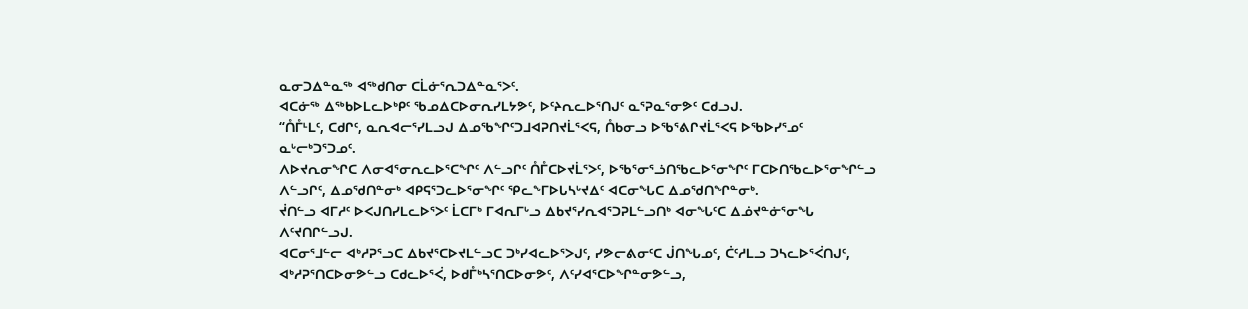ᓇᓂᑐᐃᓐᓇᖅ ᐊᖅᑯᑎᓂ ᑕᒫᓃᕐᕆᑐᐃᓐᓇᕐᐳᑦ.
ᐊᑕᓃᖅ ᐃᖅᑲᐅᒪᓚᐅᒃᑭᑦ ᖃᓄᐃᑕᐅᓂᕆᓯᒪᔭᕗᑦ, ᐅᑦᔨᕆᓚᐅᕐᑎᒍᑦ ᓇᕐᕈᓇᕐᓂᕗᑦ ᑕᑯᓗᒍ.
“ᑍᒤᒻᒪᑦ, ᑕᑯᒋᑦ, ᓇᕆᐊᓕᕐᓯᒪᓗᒍ ᐃᓄᖃᖏᑦᑐᒧᐊᕈᑎᔪᒫᕐᐸᕋ, ᑍᑲᓂᓗ ᐅᖃᕐᕕᒋᔪᒫᕐᐸᕋ ᐅᖃᐅᓯᕐᓄᑦ ᓇᒡᓕᒃᑐᕐᑐᓄᑦ.
ᐱᐅᔪᕆᓂᖏᑕ ᐱᓂᐊᕐᓂᕆᓚᐅᕐᑕᖏᑦ ᐱᓪᓗᒋᑦ ᑍᒤᑕᐅᔪᒫᕐᐳᑦ, ᐅᖃᕐᓂᕐᓘᑎᖃᓚᐅᕐᓂᖏᑦ ᒥᑕᐅᑎᖃᓚᐅᕐᓂᖏᓪᓗ ᐱᓪᓗᒋᑦ, ᐃᓄᖁᑎᓐᓂᒃ ᐊᑭᕋᕐᑐᓚᐅᕐᓂᖏᑦ ᕿᓚᖕᒥᐅᒐᓴᒡᔪᐃᑦ ᐊᑕᓂᖓᑕ ᐃᓄᖁᑎᖏᓐᓂᒃ.
ᔫᑎᓪᓗ ᐊᒥᓱᑦ ᐅᐸᒍᑎᓯᒪᓚᐅᕐᐳᑦ ᒫᑕᒥᒃ ᒥᐊᕆᒥᒡᓗ ᐃᑲᔪᕐᓯᕆᐊᕐᑐᕈᒪᓪᓗᑎᒃ ᐊᓂᖓᑦᑕ ᐃᓅᔪᓐᓃᕐᓂᖓ ᐱᑦᔪᑎᒋᓪᓗᒍ.
ᐊᑕᓂᕐᒧᓪᓕ ᐊᒃᓱᕈᕐᓗᑕ ᐃᑲᔪᕐᑕᐅᔪᒪᓪᓗᑕ ᑐᒃᓯᐊᓚᐅᕐᐳᒍᑦ, ᓯᕗᓕᕕᓂᑦᑕ ᒎᑎᖓᓄᑦ, ᑖᑦᓱᒪᓗ ᑐᓴᓚᐅᕐᐹᑎᒍᑦ, ᐊᒃᓱᕈᕐᑎᑕᐅᓂᕗᓪᓗ ᑕᑯᓚᐅᕐᐹ, ᐅᑯᒤᒃᓴᕐᑎᑕᐅᓂᕗᑦ, ᐱᑦᓯᐊᕐᑕᐅᖏᓐᓂᕗᓪᓗ,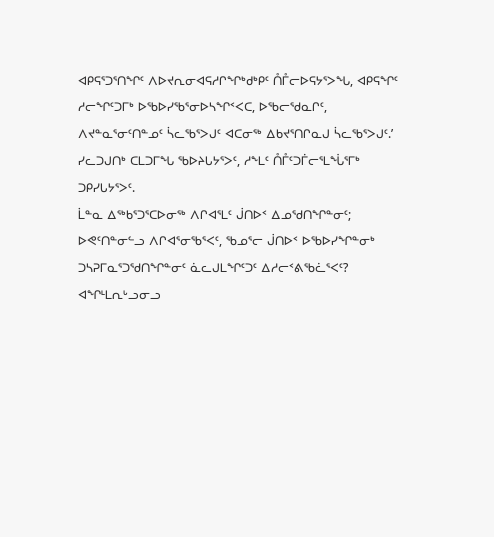ᐊᑭᕋᕐᑐᕐᑎᖏᑦ ᐱᐅᔪᕆᓂᐊᕋᓱᒋᖏᒃᑯᒃᑭᑦ ᑍᒤᓕᐅᕋᔭᕐᐳᖓ, ᐊᑭᕋᖏᑦ ᓱᓕᖏᑦᑐᒥᒃ ᐅᖃᐅᓯᖃᕐᓂᐅᓴᖏᑉᐸᑕ, ᐅᖃᓕᖁᓇᒋᑦ, ᐱᔪᓐᓇᕐᓂᑦᑎᓐᓄᑦ ᓵᓚᖃᕐᐳᒍᑦ ᐊᑕᓂᖅ ᐃᑲᔪᕐᑎᒋᓇᒍ ᓵᓚᖃᕐᐳᒍᑦ.’
ᓯᓚᑐᒍᑎᒃ ᑕᒪᑐᒥᖓ ᖃᐅᔨᒐᔭᕐᐳᑦ, ᓱᖕᒪᑦ ᑍᒤᑦᑐᒦᓕᕐᒪᖔᕐᒥᒃ ᑐᑭᓯᒐᔭᕐᐳᑦ.
ᒫᓐᓇ ᐃᖅᑲᕐᑐᕐᑕᐅᓂᖅ ᐱᒋᐊᕐᒪᑦ ᒎᑎᐅᑉ ᐃᓄᖁᑎᖏᓐᓂᑦ; ᐅᕙᑦᑎᓐᓂᓪᓗ ᐱᒋᐊᕐᓂᖃᕐᐸᑦ, ᖃᓄᕐᓕ ᒎᑎᐅᑉ ᐅᖃᐅᓯᖏᓐᓂᒃ ᑐᓴᕈᒥᓇᕐᑐᖁᑎᖏᓐᓂᑦ ᓈᓚᒍᒪᖏᑦᑐᑦ ᐃᓱᓕᑉᕕᖃᓛᕐᐸᑦ?
ᐊᖏᒻᒪᕆᒡᓗᓂᓗ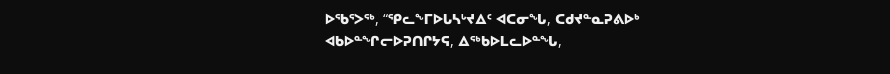ᐅᖃᕐᐳᖅ, “ᕿᓚᖕᒥᐅᒐᓴᒡᔪᐃᑦ ᐊᑕᓂᖓ, ᑕᑯᔪᓐᓇᕈᕕᐅᒃ ᐊᑲᐅᓐᖏᓕᐅᕈᑎᒋᔭᕋ, ᐃᖅᑲᐅᒪᓚᐅᓐᖓ,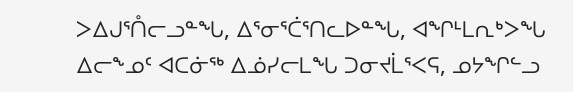ᐳᐃᒍᕐᑍᓕᓗᓐᖓ, ᐃᕐᓂᕐᑖᕐᑎᓚᐅᓐᖓ, ᐊᖏᒻᒪᕆᒃᐳᖓ ᐃᓕᖕᓄᑦ ᐊᑕᓃᖅ ᐃᓅᓯᓕᒪᖓ ᑐᓂᔪᒫᕐᐸᕋ, ᓄᔭᖏᓪᓗ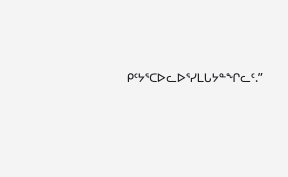ᑭᑦᔭᕐᑕᐅᓚᐅᕐᓯᒪᒐᔭᓐᖏᓚᑦ.”